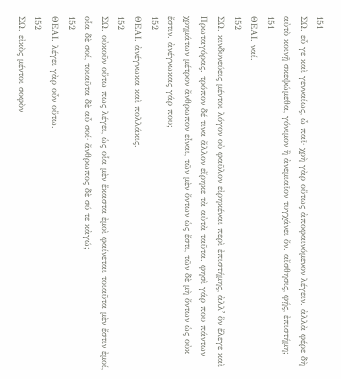151
ΣΩ. εὖ γε καὶ γενναίως, ὦ παῖ· χρὴ γὰρ οὕτως ἀποφαινόμενον λέγειν. ἀλλὰ φέρε δὴ αὐτὸ κοινῇ σκεψώμεθα, γόνιμον ἢ ἀνεμιαῖον τυγχάνει ὄν. αἴσθησις, φῄς, ἐπιστήμη;
151
ΘΕΑΙ. ναί.
152
ΣΩ. κινδυνεύεις μέντοι λόγον οὐ φαῦλον εἰρηκέναι περὶ ἐπιστήμης, ἀλλʼ ὃν ἔλεγε καὶ Πρωταγόρας. τρόπον δέ τινα ἄλλον εἴρηκε τὰ αὐτὰ ταῦτα. φησὶ γάρ που πάντων χρημάτων μέτρον ἄνθρωπον εἶναι, τῶν μὲν ὄντων ὡς ἔστι, τῶν δὲ μὴ ὄντων ὡς οὐκ ἔστιν. ἀνέγνωκας γάρ που;
152
ΘΕΑΙ. ἀνέγνωκα καὶ πολλάκις.
152
ΣΩ. οὐκοῦν οὕτω πως λέγει, ὡς οἷα μὲν ἕκαστα ἐμοὶ φαίνεται τοιαῦτα μὲν ἔστιν ἐμοί, οἷα δὲ σοί, τοιαῦτα δὲ αὖ σοί· ἄνθρωπος δὲ σύ τε κἀγώ;
152
ΘΕΑΙ. λέγει γὰρ οὖν οὕτω.
152
ΣΩ. εἰκὸς μέντοι σοφὸν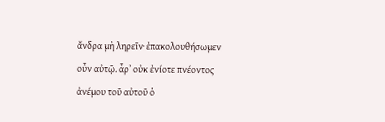ἄνδρα μὴ ληρεῖν· ἐπακολουθήσωμεν οὖν αὐτῷ. ἆρʼ οὐκ ἐνίοτε πνέοντος ἀνέμου τοῦ αὐτοῦ ὁ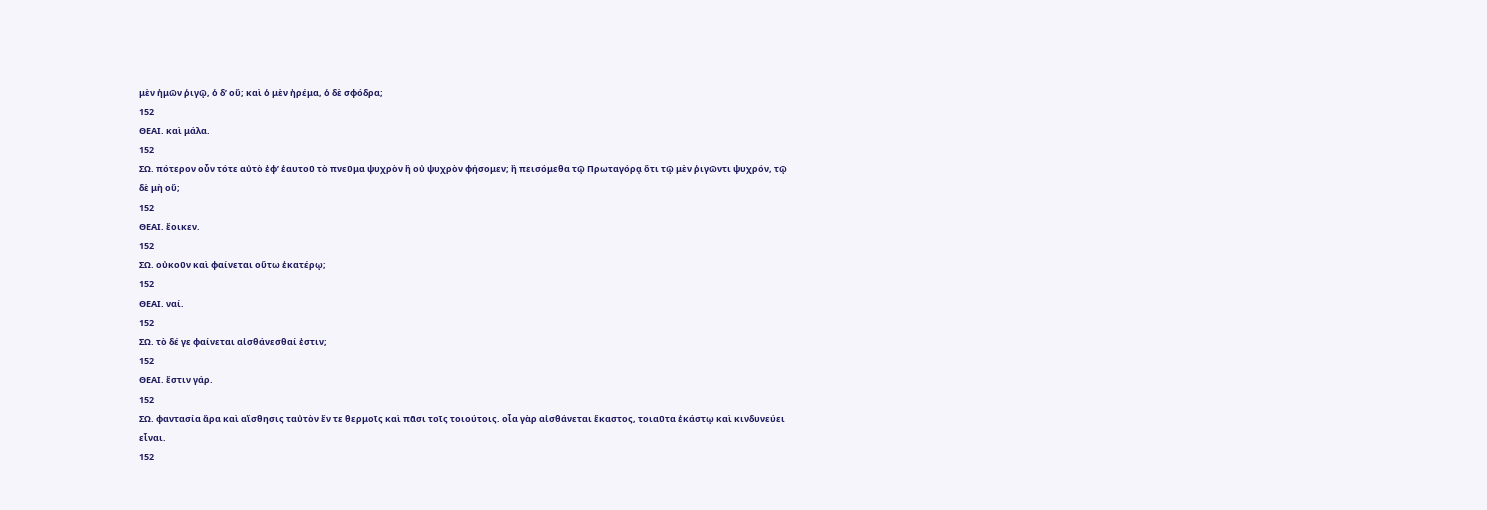μὲν ἡμῶν ῥιγῷ, ὁ δʼ οὔ; καὶ ὁ μὲν ἠρέμα, ὁ δὲ σφόδρα;
152
ΘΕΑΙ. καὶ μάλα.
152
ΣΩ. πότερον οὖν τότε αὐτὸ ἐφʼ ἑαυτοῦ τὸ πνεῦμα ψυχρὸν ἢ οὐ ψυχρὸν φήσομεν; ἢ πεισόμεθα τῷ Πρωταγόρᾳ ὅτι τῷ μὲν ῥιγῶντι ψυχρόν, τῷ δὲ μὴ οὔ;
152
ΘΕΑΙ. ἔοικεν.
152
ΣΩ. οὐκοῦν καὶ φαίνεται οὕτω ἑκατέρῳ;
152
ΘΕΑΙ. ναί.
152
ΣΩ. τὸ δέ γε φαίνεται αἰσθάνεσθαί ἐστιν;
152
ΘΕΑΙ. ἔστιν γάρ.
152
ΣΩ. φαντασία ἄρα καὶ αἴσθησις ταὐτὸν ἔν τε θερμοῖς καὶ πᾶσι τοῖς τοιούτοις. οἷα γὰρ αἰσθάνεται ἕκαστος, τοιαῦτα ἑκάστῳ καὶ κινδυνεύει εἶναι.
152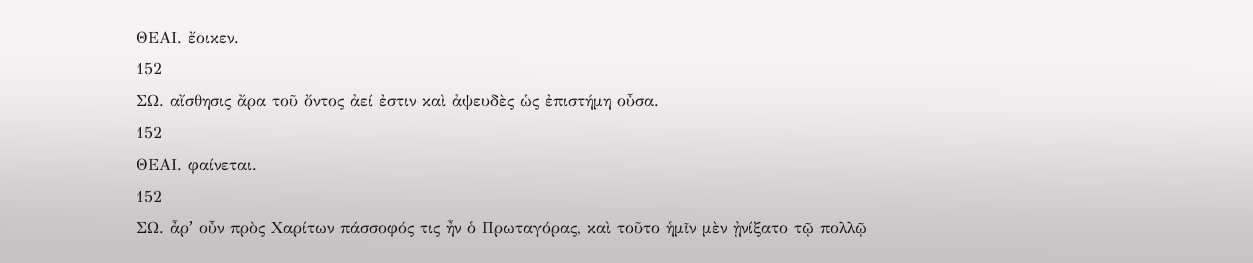ΘΕΑΙ. ἔοικεν.
152
ΣΩ. αἴσθησις ἄρα τοῦ ὄντος ἀεί ἐστιν καὶ ἀψευδὲς ὡς ἐπιστήμη οὖσα.
152
ΘΕΑΙ. φαίνεται.
152
ΣΩ. ἆρʼ οὖν πρὸς Χαρίτων πάσσοφός τις ἦν ὁ Πρωταγόρας, καὶ τοῦτο ἡμῖν μὲν ᾐνίξατο τῷ πολλῷ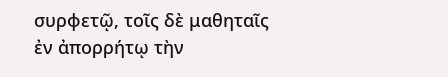συρφετῷ, τοῖς δὲ μαθηταῖς ἐν ἀπορρήτῳ τὴν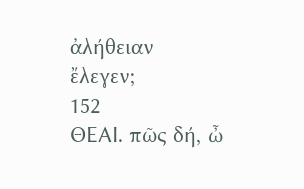ἀλήθειαν ἔλεγεν;
152
ΘΕΑΙ. πῶς δή, ὦ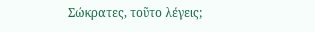Σώκρατες, τοῦτο λέγεις;